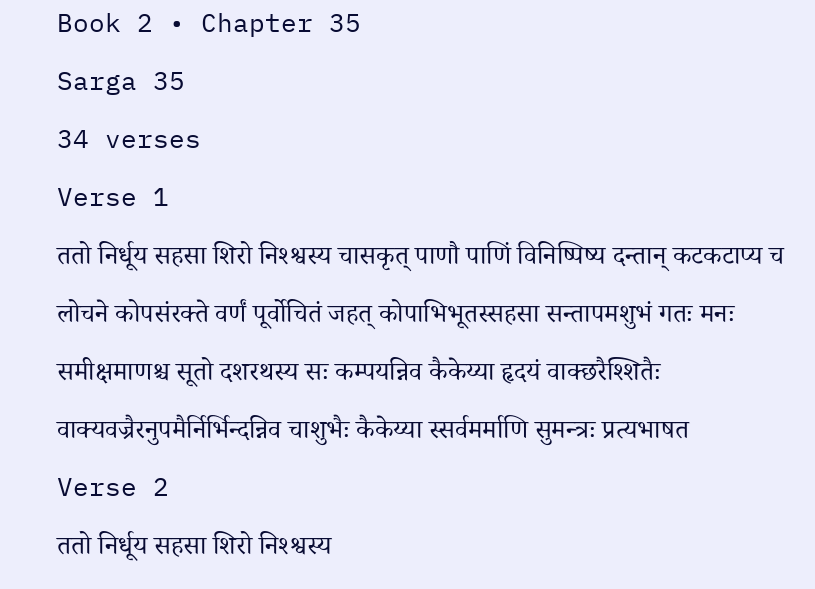Book 2 • Chapter 35
Sarga 35
34 verses
Verse 1
ततो निर्धूय सहसा शिरो निश्श्वस्य चासकृत् पाणौ पाणिं विनिष्पिष्य दन्तान् कटकटाप्य च लोचने कोपसंरक्ते वर्णं पूर्वोचितं जहत् कोपाभिभूतस्सहसा सन्तापमशुभं गतः मनः समीक्षमाणश्च सूतो दशरथस्य सः कम्पयन्निव कैकेय्या हृदयं वाक्छरैश्शितैः वाक्यवज्रैरनुपमैर्निर्भिन्दन्निव चाशुभैः कैकेय्या स्सर्वमर्माणि सुमन्त्रः प्रत्यभाषत
Verse 2
ततो निर्धूय सहसा शिरो निश्श्वस्य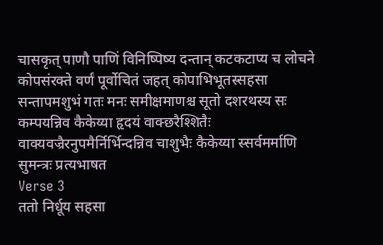चासकृत् पाणौ पाणिं विनिष्पिष्य दन्तान् कटकटाप्य च लोचने कोपसंरक्ते वर्णं पूर्वोचितं जहत् कोपाभिभूतस्सहसा सन्तापमशुभं गतः मनः समीक्षमाणश्च सूतो दशरथस्य सः कम्पयन्निव कैकेय्या हृदयं वाक्छरैश्शितैः वाक्यवज्रैरनुपमैर्निर्भिन्दन्निव चाशुभैः कैकेय्या स्सर्वमर्माणि सुमन्त्रः प्रत्यभाषत
Verse 3
ततो निर्धूय सहसा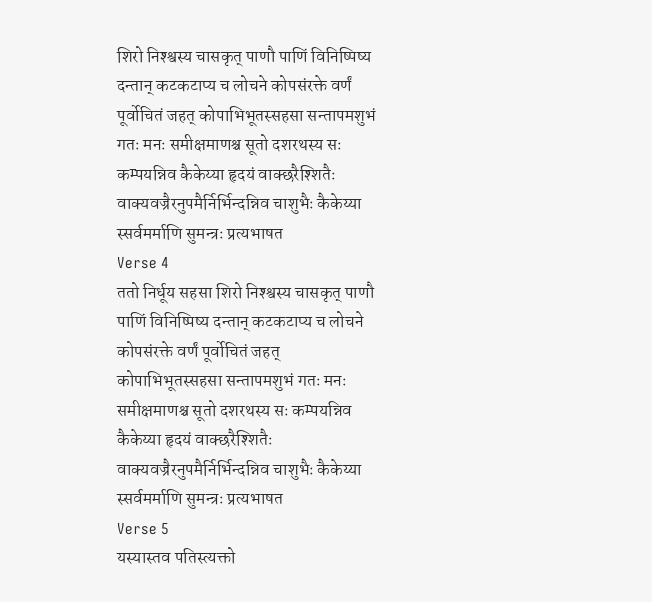शिरो निश्श्वस्य चासकृत् पाणौ पाणिं विनिष्पिष्य दन्तान् कटकटाप्य च लोचने कोपसंरक्ते वर्णं पूर्वोचितं जहत् कोपाभिभूतस्सहसा सन्तापमशुभं गतः मनः समीक्षमाणश्च सूतो दशरथस्य सः कम्पयन्निव कैकेय्या हृदयं वाक्छरैश्शितैः वाक्यवज्रैरनुपमैर्निर्भिन्दन्निव चाशुभैः कैकेय्या स्सर्वमर्माणि सुमन्त्रः प्रत्यभाषत
Verse 4
ततो निर्धूय सहसा शिरो निश्श्वस्य चासकृत् पाणौ पाणिं विनिष्पिष्य दन्तान् कटकटाप्य च लोचने कोपसंरक्ते वर्णं पूर्वोचितं जहत् कोपाभिभूतस्सहसा सन्तापमशुभं गतः मनः समीक्षमाणश्च सूतो दशरथस्य सः कम्पयन्निव कैकेय्या हृदयं वाक्छरैश्शितैः वाक्यवज्रैरनुपमैर्निर्भिन्दन्निव चाशुभैः कैकेय्या स्सर्वमर्माणि सुमन्त्रः प्रत्यभाषत
Verse 5
यस्यास्तव पतिस्त्यक्तो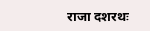राजा दशरथः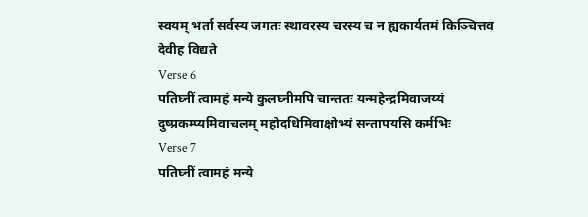स्वयम् भर्ता सर्वस्य जगतः स्थावरस्य चरस्य च न ह्यकार्यतमं किञ्चित्तव देवीह विद्यते
Verse 6
पतिघ्नीं त्वामहं मन्ये कुलघ्नीमपि चान्ततः यन्महेन्द्रमिवाजय्यं दुष्प्रकम्प्यमिवाचलम् महोदधिमिवाक्षोभ्यं सन्तापयसि कर्मभिः
Verse 7
पतिघ्नीं त्वामहं मन्ये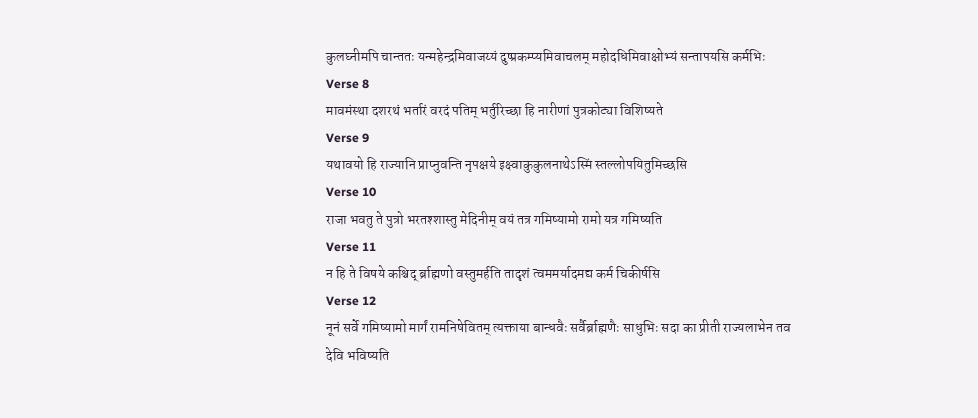कुलघ्नीमपि चान्ततः यन्महेन्द्रमिवाजय्यं दुष्प्रकम्प्यमिवाचलम् महोदधिमिवाक्षोभ्यं सन्तापयसि कर्मभिः
Verse 8
मावमंस्था दशरथं भर्तारं वरदं पतिम् भर्तुरिच्छा हि नारीणां पुत्रकोट्या विशिष्यते
Verse 9
यथावयो हि राज्यानि प्राप्नुवन्ति नृपक्षये इक्ष्वाकुकुलनाथेऽस्मिं स्तल्लोपयितुमिच्छसि
Verse 10
राजा भवतु ते पुत्रो भरतश्शास्तु मेदिनीम् वयं तत्र गमिष्यामो रामो यत्र गमिष्यति
Verse 11
न हि ते विषये कश्चिद् र्ब्राह्मणो वस्तुमर्हति तादृशं त्वममर्यादमद्य कर्म चिकीर्षसि
Verse 12
नूनं सर्वे गमिष्यामो मार्गं रामनिषेवितम् त्यक्ताया बान्धवैः सर्वैर्ब्राह्मणैः साधुभिः सदा का प्रीती राज्यलाभेन तव देवि भविष्यति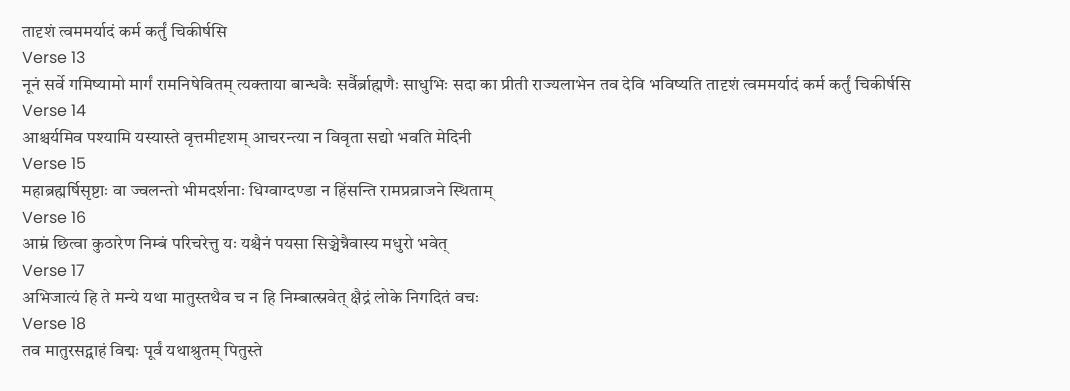तादृशं त्वममर्यादं कर्म कर्तुं चिकीर्षसि
Verse 13
नूनं सर्वे गमिष्यामो मार्गं रामनिषेवितम् त्यक्ताया बान्धवैः सर्वैर्ब्राह्मणैः साधुभिः सदा का प्रीती राज्यलाभेन तव देवि भविष्यति तादृशं त्वममर्यादं कर्म कर्तुं चिकीर्षसि
Verse 14
आश्चर्यमिव पश्यामि यस्यास्ते वृत्तमीदृशम् आचरन्त्या न विवृता सद्यो भवति मेदिनी
Verse 15
महाब्रह्मर्षिसृष्टाः वा ज्वलन्तो भीमदर्शनाः धिग्वाग्दण्डा न हिंसन्ति रामप्रव्राजने स्थिताम्
Verse 16
आम्रं छित्वा कुठारेण निम्बं परिचरेत्तु यः यश्चैनं पयसा सिञ्चेन्नैवास्य मधुरो भवेत्
Verse 17
अभिजात्यं हि ते मन्ये यथा मातुस्तथैव च न हि निम्बात्स्रवेत् क्षैद्रं लोके निगदितं वचः
Verse 18
तव मातुरसद्ग्राहं विद्मः पूर्वं यथाश्रुतम् पितुस्ते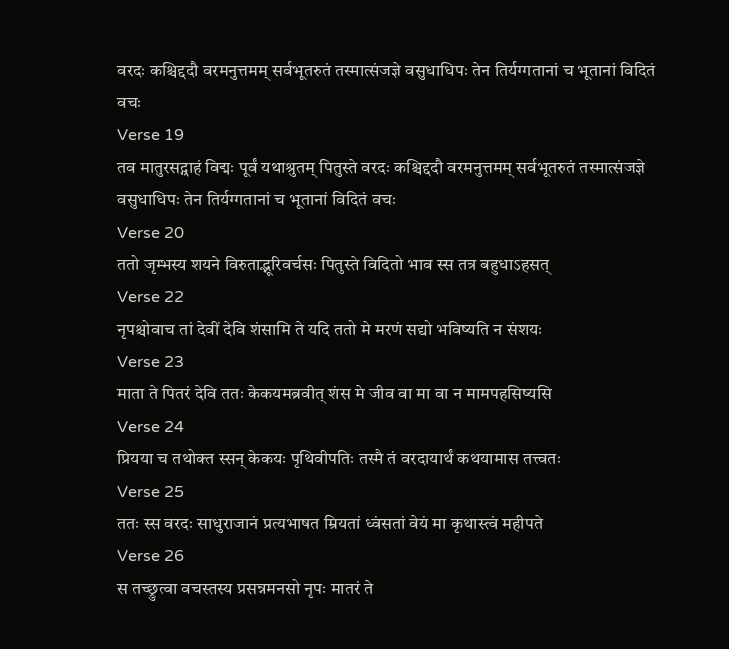वरदः कश्चिद्ददौ वरमनुत्तमम् सर्वभूतरुतं तस्मात्संजज्ञे वसुधाधिपः तेन तिर्यग्गतानां च भूतानां विदितं वचः
Verse 19
तव मातुरसद्ग्राहं विद्मः पूर्वं यथाश्रुतम् पितुस्ते वरदः कश्चिद्ददौ वरमनुत्तमम् सर्वभूतरुतं तस्मात्संजज्ञे वसुधाधिपः तेन तिर्यग्गतानां च भूतानां विदितं वचः
Verse 20
ततो जृम्भस्य शयने विरुताद्भूरिवर्चसः पितुस्ते विदितो भाव स्स तत्र बहुधाऽहसत्
Verse 22
नृपश्चोवाच तां देवीं देवि शंसामि ते यदि ततो मे मरणं सद्यो भविष्यति न संशयः
Verse 23
माता ते पितरं देवि ततः केकयमब्रवीत् शंस मे जीव वा मा वा न मामपहसिष्यसि
Verse 24
प्रियया च तथोक्त स्सन् केकयः पृथिवीपतिः तस्मै तं वरदायार्थं कथयामास तत्त्वतः
Verse 25
ततः स्स वरदः साधुराजानं प्रत्यभाषत म्रियतां ध्वंसतां वेयं मा कृथास्त्वं महीपते
Verse 26
स तच्छ्रुत्वा वचस्तस्य प्रसन्नमनसो नृपः मातरं ते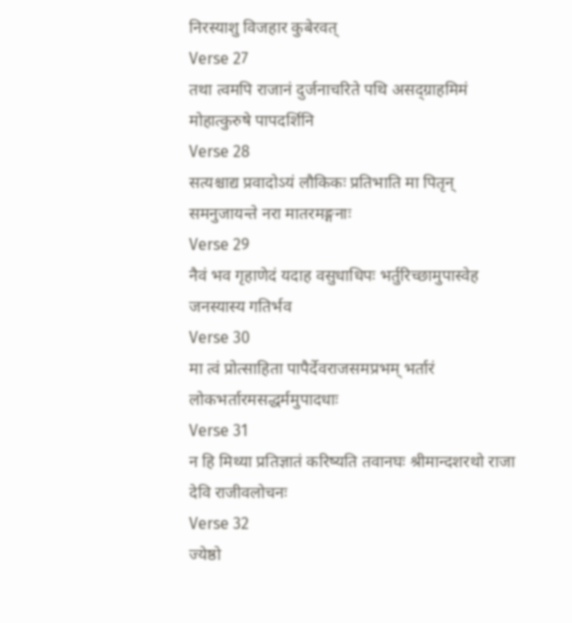निरस्याशु विजहार कुबेरवत्
Verse 27
तथा त्वमपि राजानं दुर्जनाचरिते पथि असद्ग्राहमिमं मोहात्कुरुषे पापदर्शिनि
Verse 28
सत्यश्चाद्य प्रवादोऽयं लौकिकः प्रतिभाति मा पितृन् समनुजायन्ते नरा मातरमङ्गनाः
Verse 29
नैवं भव गृहाणेदं यदाह वसुधाधिपः भर्तुरिच्छामुपास्वेह जनस्यास्य गतिर्भव
Verse 30
मा त्वं प्रोत्साहिता पापैर्देवराजसमप्रभम् भर्तारं लोकभर्तारमसद्धर्ममुपादधाः
Verse 31
न हि मिथ्या प्रतिज्ञातं करिष्यति तवानघः श्रीमान्दशरथो राजा देवि राजीवलोचनः
Verse 32
ज्येष्ठो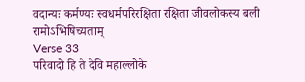वदान्यः कर्मण्यः स्वधर्मपरिरक्षिता रक्षिता जीवलोकस्य बली रामोऽभिषिच्यताम्
Verse 33
परिवादो हि ते देवि महाल्लोके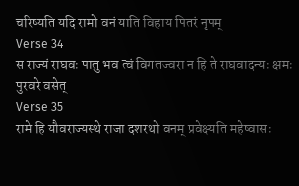चरिष्यति यदि रामो वनं याति विहाय पितरं नृपम्
Verse 34
स राज्यं राघवः पातु भव त्वं विगतज्वरा न हि ते राघवादन्यः क्षमः पुरवरे वसेत्
Verse 35
रामे हि यौवराज्यस्थे राजा दशरथो वनम् प्रवेक्ष्यति महेष्वासः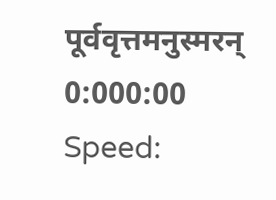पूर्ववृत्तमनुस्मरन्
0:000:00
Speed: